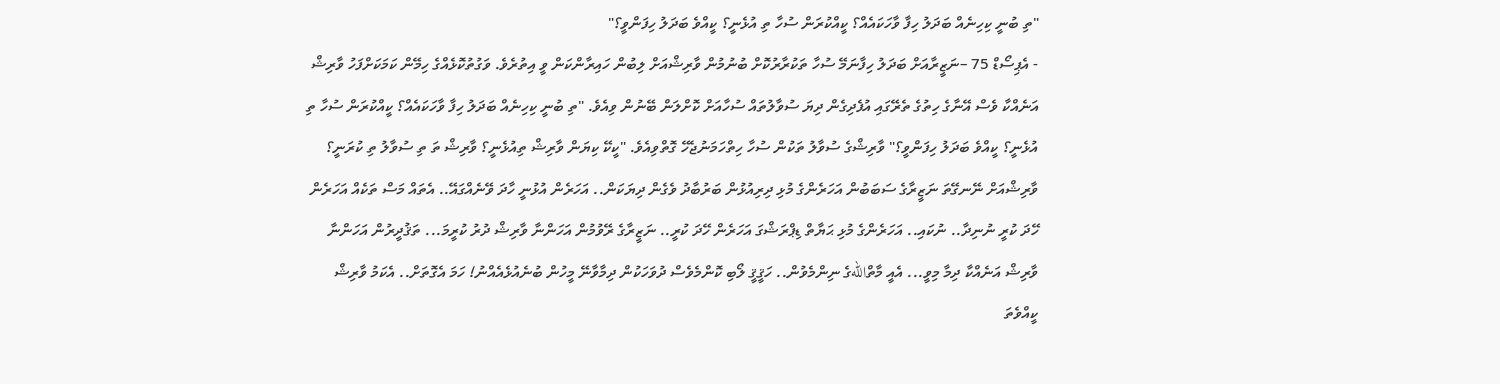"ތި ބުނީ ކިހިނެއް ބަދަލު ހިފާ ވާހަކައެއް؟ ކީއްކުރަން ސުހާ ތި އުޅެނީ؟ ކީއްވެ ބަދަލު ހިފަންވީ؟"
- އެޕިސޯޑް 75 –ނަޒީރާއަށް ބަދަލު ހިފާނަމޭ ސުހާ ތަކުރާރުކޮށް ބުނުމުން ވާރިޝްއަށް ލިބުން ހައިރާންކަން ވީ އިތުރެވެ. ވަގުތުކޮޅެއްގެ ހިމޭން ކަމަކަށްފަހު ވާރިޝް އަނެއްކާ ވެސް އޭނާގެ ހިތުގެ ތެރޭގައި އުފެދިގެން ދިޔަ ސުވާލުތައް ސުހާއަށް ކޮށްލަން ބޭނުން ވިއެވެ. "ތި ބުނީ ކިހިނެއް ބަދަލު ހިފާ ވާހަކައެއް؟ ކީއްކުރަން ސުހާ ތި އުޅެނީ؟ ކީއްވެ ބަދަލު ހިފަންވީ؟" ވާރިޝްގެ ސުވާލު ތަކުން ސުހާ ހިތްހަމަނުޖެހޭ ގޮތްވިއެވެ. "ކީކޭ ކިޔަން ވާރިޝް ތިއުޅެނީ؟ ވާރިޝް ތަ ތި ސުވާލު ތި ކުރަނީ؟ ވާރިޝްއަށް ނޭނގޭތަ ނަޒީރާގެ ސަބަބުން އަހަރެންގެ މުޅި ދިރިއުޅުން ބަރުބާދު ވެގެން ދިޔަކަން.. އަހަރެން އުޅުނީ ހާދަ ވޭނެއްގައޭ.. އެތައް މަސް ތަކެއް އަހަރެން ހޭދަ ކުރީ ނުނިދާ.. ނުކައި.. އަހަރެންގެ މުޅި ޙަޔާތް ޑިޕްރަޝްގަ އަހަރެން ހޭދަ ކުރީ.. ނަޒީރާގެ ރޭވުމުން އަހަންނާ ވާރިޝް ދުރު ކުރީމަ... ތަޤުދީރުން އަހަންނާ ވާރިޝް އަނެއްކާ ދިމާ މިވީ... އެއީ މާތްاللهގެ ނިންމެވުން.. ހަޤީޤީ ލޯބި ކޮންމެވެސް ދުވަހަކުން ދިމާވާނޭ މީހުން ބުނެއުޅެއެއްނު! ހަމަ އެގޮތަށް.. އެކަމު ވާރިޝް ކީއްވެތަ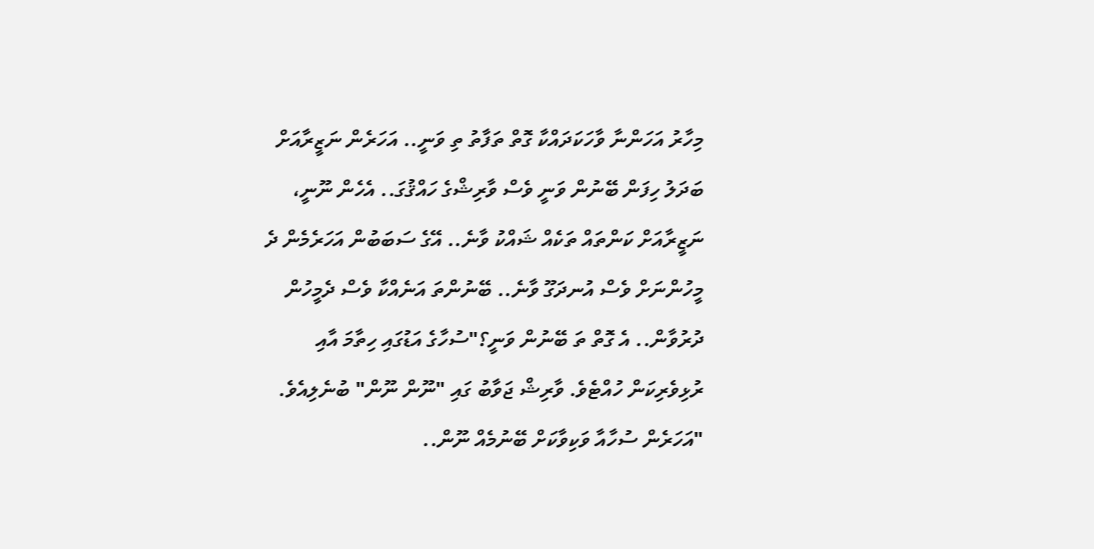މިހާރު އަހަންނާ ވާހަކަދައްކާ ގޮތް ތަފާތު ތި ވަނީ.. އަހަރެން ނަޒީރާއަށް ބަދަލު ހިފަން ބޭނުން ވަނީ ވެސް ވާރިޝްގެ ހައްޤުގަ.. އެހެން ނޫނީ، ނަޒީރާއަށް ކަންތައް ތަކެއް ޝައްކު ވާނެ.. އޭގެ ސަބަބުން އަހަރެމެން ދެ މީހުންނަށް ވެސް އުނދަގޫ ވާނެ.. ބޭނުންތަ އަނެއްކާ ވެސް ދެމީހުން ދުރުވާން.. އެ ގޮތް ތަ ބޭނުން ވަނީ؟"ސުހާގެ އަޑުގައި ހިތާމަ އާއި ރުޅިވެރިކަން ހުއްޓެވެ. ވާރިޝް ޖަވާބު ގައި "ނޫން ނޫން" ބުނެލިއެވެ. "އަހަރެން ސުހާއާ ވަކިވާކަށް ބޭނުމެއް ނޫން..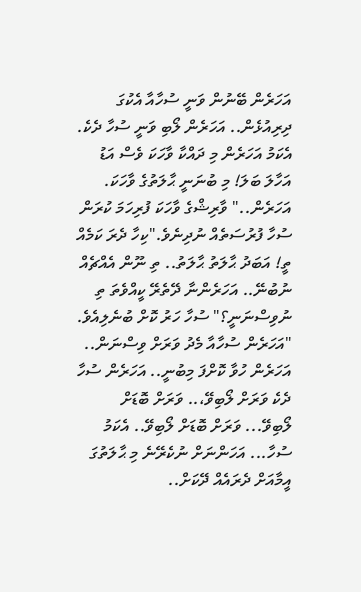އަހަރެން ބޭނުން ވަނީ ސުހާއާ އެކުގަ ދިރިއުޅެން.. އަހަރެން ލޯބި ވަނީ ސުހާ ދެކެ. އެކަމު އަހަރެން މި ދައްކާ ވާހަކަ ވެސް އަޑު އަހާލަ ބަލަ! މި ބުނަނީ ޙާލަތުގެ ވާހަކަ. އަހަރެން.." ވާރިޝްގެ ވާހަކަ ފުރިހަމަ ކުރަން ސުހާ ފުރުސަތެއް ނުދިނެވެ."ކިހާ ދެރަ ކަމެއް ތީ! އަބަދު ޙާލަތު ޙާލަތު.. ތި ނޫން އެއްޗެއް ނުބުނޭ.. އަހަރެންނާ ދޭތެރޭ ކީއްވެތަ ތި ނުވިސްނަނީ؟" ސުހާ ހަރު ކޮށް ބުނެލިއެވެ. "އަހަރެން ސުހާއާ މެދު ވަރަށް ވިސްނަން.. އަހަރެން ހުވާ ކޮށްފަ މިބުނީ.. އަހަރެން ސުހާ ދެކެ ވަރަށް ލޯބިވޭ،.. ވަރަށް ބޮޑަށް ލޯބިވޭ... ވަރަށް ބޮޑަށް ލޯބިވޭ.. އެކަމު ސުހާ... އަހަންނަށް ނުކެރޭނެ މި ޙާލަތުގަ އީމާއަށް ދެރައެއް ދޭކަށް..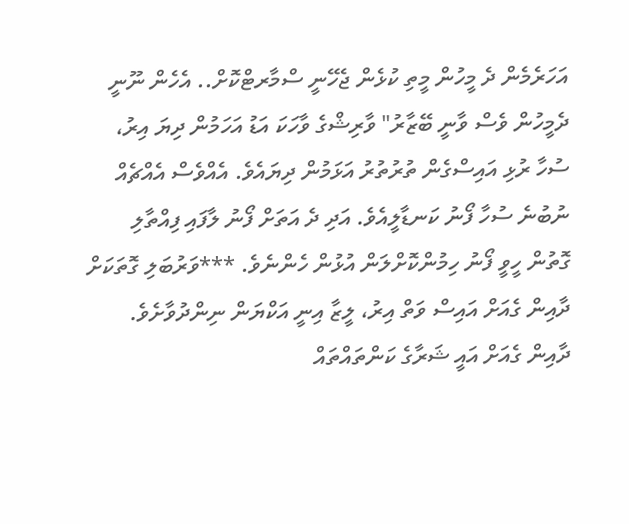އަހަރެމެން ދެ މީހުން މީތި ކުޅެން ޖެހޭނީ ސްމާރޓްކޮށް.. އެހެން ނޫނީ ދެމީހުން ވެސް ވާނީ ބޭޒާރު" ވާރިޝްގެ ވާހަކަ އަޑު އަހަމުން ދިޔަ އިރު، ސުހާ ރުޅި އައިސްގެން ތުރުތުރު އަޅަމުން ދިޔައެވެ. އެއްވެސް އެއްޗެއް ނުބުނެ ސުހާ ފޯނު ކަނޑާލީއެވެ. އަދި ދެ އަތަށް ފޯނު ލާފައި ފިއްތާލި ގޮތުން ހީވީ ފޯނު ހިމުންކޮށްލަން އުޅުން ހެންނެވެ. ***ވަރުބަލި ގޮތަކަށް ދާއިން ގެއަށް އައިސް ވަތް އިރު، ލީޒާ އިނީ އަކްޔަން ނިންދުވާށެވެ. ދާއިން ގެއަށް އައީ ޝަރާގެ ކަންތައްތައް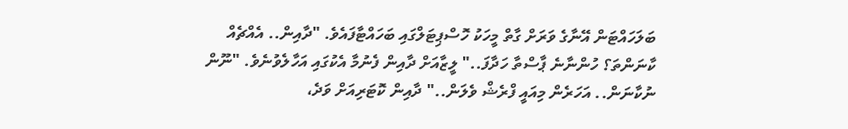ބަލަހައްޓަން އޭނާގެ ވަރަށް ގާތް މީހަކު ހޮސްޕިޓަލްގައި ބަހައްޓާފައެވެ. "ދާއިން.. އެއްޗެއް ކާނަންތަ؟ ހުންނާނެ ޕާސްތާ ހަދާފަ.." ލީޒާއަށް ދާއިން ފެނުމާ އެކުގައި އަހާލެވުނެވެ. "ނޫން ނުކާނަން.. އަހަރެން މިއައީ ފްރެޝް ވެލަން.." ދާއިން ކޮޓަރިއަށް ވަދެ،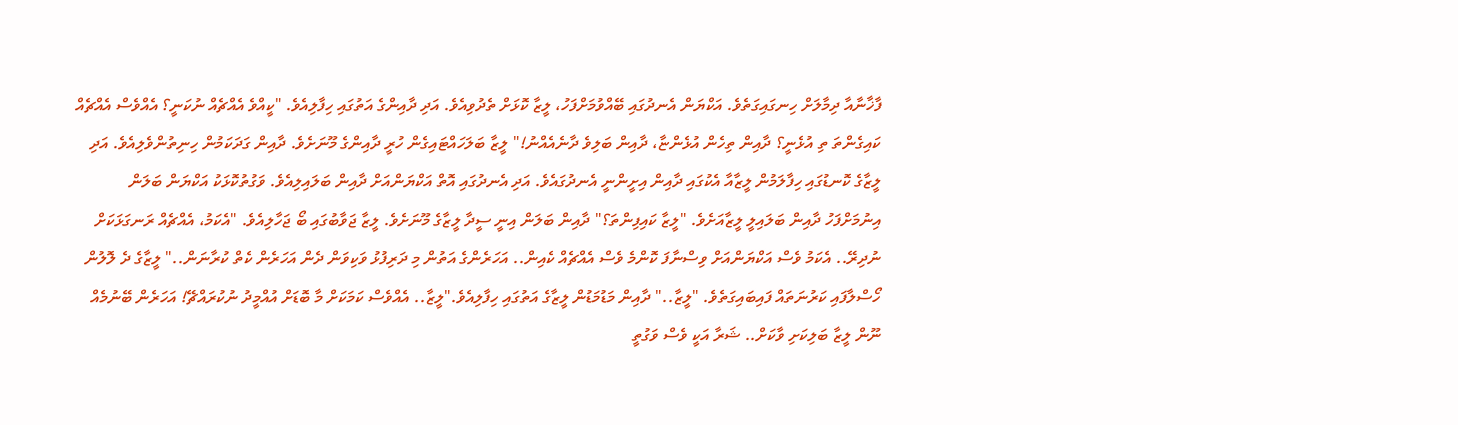ފާޚާނާއާ ދިމާލަށް ހިނގައިގަތެވެ. އަކްޔަން އެނދުގައި ބޭއްވުމަށްފަހު، ލީޒާ ކޮޅަށް ތެދުވިއެވެ. އަދި ދާއިންގެ އަތުގައި ހިފާލިއެވެ. "ކީއްވެ އެއްޗެއް ނުކަނީ؟ އެއްވެސް އެއްޗެއް ކައިގެންތަ ތި އުޅެނީ؟ ދާއިން ތިހެން އުޅެންޏާ، ދާއިން ބަލިވެ ދާނެއެއްނު!" ލީޒާ ބަލަހައްޓައިގެން ހުރީ ދާއިންގެ މޫނަށެވެ. ދާއިން ގަދަކަމުން ހިނިތުންވެލިއެވެ. އަދި ލީޒާގެ ކޮނޑުގައި ހިފާލަމުން ލީޒާއާ އެކުގައި ދާއިން އިށީންނީ އެނދުގައެވެ. އަދި އެނދުގައި އޮތް އަކްޔަންއަށް ދާއިން ބަލައިލިއެވެ. ވަގުތުކޮޅަކު އަކްޔަން ބަލަން އިނުމަށްފަހު ދާއިން ބަލައިލީ ލީޒާއަށެވެ. "ލީޒާ ކައިފިންތަ؟" ދާއިން ބަލަން އިނީ ސީދާ ލީޒާގެ މޫނަށެވެ. ލީޒާ ޖަވާބުގައި ބޯ ޖަހާލިއެވެ. "އެކަމު، އެއްޗެއް ރަނގަޅަކަށް ނުދިރޭ.. އެކަމު ވެސް އަކްޔަންއަށް ވިސްނާފަ ކޮންމެ ވެސް އެއްޗެއް ކެއިން.. އަހަރެންގެ އަތުން މި ދަރިފުޅު ވަކިވަން ދެން އަހަރެން ކެތް ކުރާނަން.." ލީޒާގެ ދެ ލޮލުން ހޯސްލާފައި ކަރުނަތައް ފައިބައިގަތެވެ. "ލީޒާ.." ދާއިން މަޑުމަޑުން ލީޒާގެ އަތުގައި ހިފާލިއެވެ."ލީޒާ.. އެއްވެސް ކަމަކަށް މާ ބޮޑަށް އުއްމީދު ނުކުރައްޗޭ! އަހަރެން ބޭނުމެއް ނޫން ލީޒާ ބަލިކަށި ވާކަށް.. ޝަރާ އަކީ ވެސް ވަގުތީ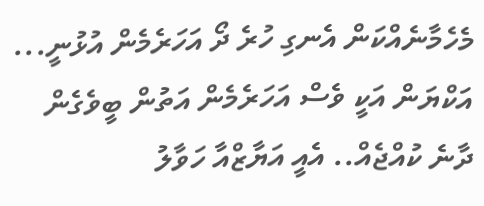މެހެމާނެއްކަން އެނގި ހުރެ ދޯ އަހަރެމެން އުޅުނީ... އަކްޔަން އަކީ ވެސް އަހަރެމެން އަތުން ބީވެގެން ދާނެ ކުއްޖެއް.. އެއީ އަޔާޒްއާ ހަވާލު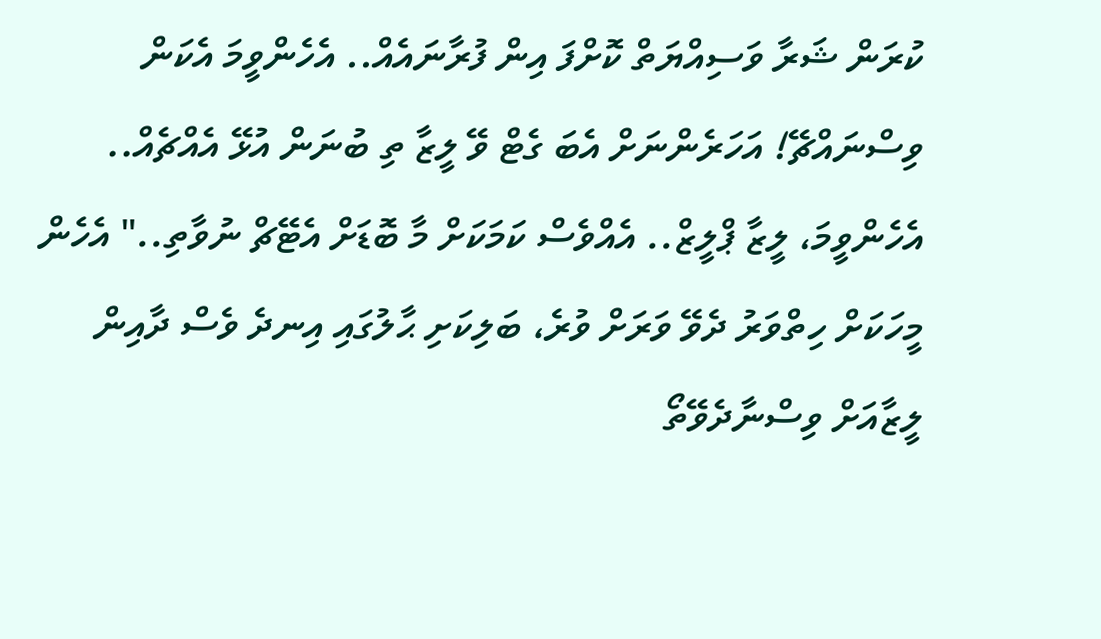ކުރަން ޝަރާ ވަސިއްޔަތް ކޮށްފަ އިން ފުރާނައެއް.. އެހެންވީމަ އެކަން ވިސްނައްޗޭ! އަހަރެންނަށް އެބަ ގެޓް ވޭ ލީޒާ ތި ބުނަން އުޅޭ އެއްޗެއް.. އެހެންވީމަ، ލީޒާ ޕްލީޒް.. އެއްވެސް ކަމަކަށް މާ ބޮޑަށް އެޓޭޗް ނުވާތި.." އެހެން މީހަކަށް ހިތްވަރު ދެވޭ ވަރަށް ވުރެ، ބަލިކަށި ޙާލުގައި އިނދެ ވެސް ދާއިން ލީޒާއަށް ވިސްނާދެވޭތޯ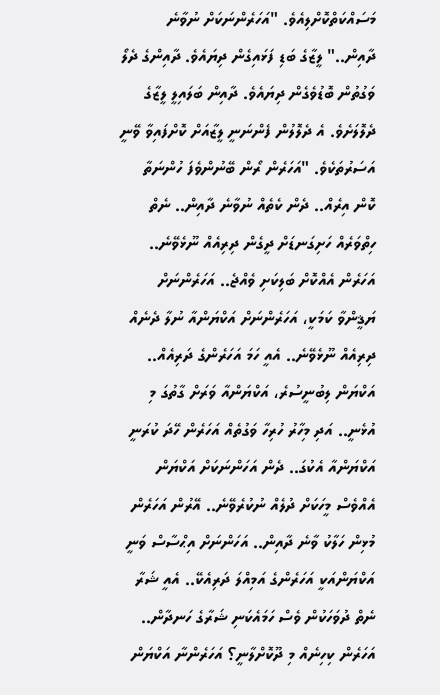މަސައްކަތްކޮށްލިއެވެ. "އަހަރެންނަކަށް ނުވާނެ ދާއިން.." ލީޒާގެ ބަޑި ފަޅައިގެން ދިޔައެވެ. ދާއިންގެ ދެލޯ ވަގުތުން ބޮޑުވެގެން ދިޔައެވެ. ދާއިން ބަލައިލީ ލީޒާގެ ދެލޮލަށެވެ. އެ ދެލޮލުން ފެންނަނީ ލީޒާއަށް ކޮށްފައިވާ ވޭނީ އަސަރުތަކެވެ. "އަހަރެން ރޯން ބޭނުންވެފަ ހުންނަތާ ކޮން އިރެއް.. ދެން ކެތެއް ނުވާނެ ދާއިން.. ނެތް ހިތްވަރެއް ހަށިގަނޑަށް ދީގެން ދިރިއެއް ނޫޅެވޭނެ.. އަހަރެން އެއްކޮށް ބަލިކަށި ވެއްޖެ.. އަހަރެންނަށް ޔަޤީންވާ ކަމަކީ، އަހަރެންނަށް އަކްޔަންއާ ނުލާ ދެނެއް ދިރިއެއް ނޫޅެވޭނެ.. އެއީ ހަމަ އަހަރެންގެ ދަރިއެއް.. އަކްޔަން ލިބުނީސުރެ، އަކްޔަންއާ ވަރަށް ގާތުގަ މި އުޅެނީ.. އަދި މިހާރު ހުރިހާ ވަގުތެއް އަހަރެން ހޭދަ ކުރަނީ އަކްޔަންއާ އެކުގަ.. ދެން އަހަންނަކަށް އަކްޔަން އެއްވެސް މީހަކަށް ދުލެއް ނުކުރެވޭނެ.. އޭރުން އަހަރެން މުޅިން ހަލާކު ވާނެ ދާއިން.. އަހަންނަށް އިޙްސާސް ވަނީ އަކްޔަންއަކީ އަހަރެންގެ އަމިއްލަ ދަރިއެކޭ.. އެއީ ޝަރާ ނެތް ދުވަހަކުން ވެސް ހަމައެކަނި ޝަރާގެ ހަނދާން.. އަހަރެން ކިހިނެއް މި ދޫކޮށްލާނީ؟ އަހަރެންނާ އަކްޔަން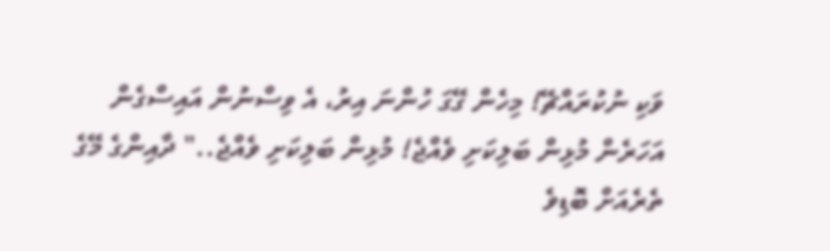ވަކި ނުކުރައްޗޭ! މިހެން ގޭގަ ހުންނަ އިރު، އެ ވިސްނުން އައިސްގެން އަހަރެން މުޅިން ބަލިކަށި ވެއްޖެ! މުޅިން ބަލިކަށި ވެއްޖެ.." ދާއިންގެ މޭގެ ތެރެއަށް ބޮޑިވެ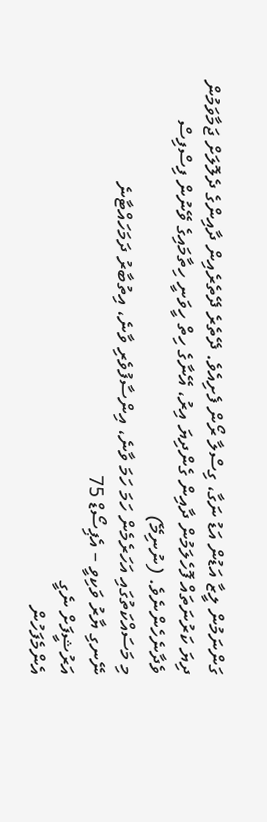ގަންނަމުން ލީޒާ އަޑުން އަޑު ނަގާ، ގިސްލާ ރޯން ފެށިއެވެ. ދޭތެރެ ދޭތެރެއިން ދާއިންގެ ދެލޮލަށް ޖަމާވަމުން ދިޔަ ކަރުނަތައް ފޮހެލަމުން ދާއިން ގެންދިޔަ އިރު، އޭނާގެ ހިތް ހީވަނީ ހިތާމައިގެ ވޭނުން ފިސްފިސް ވެދާނެހެންނެވެ. (ނުނިމޭ)
މި މަސައްކަތުގައި އަހަރެމެން ހަމަ ހަމަ ވާނެ، އިންސާފުވެރި ވާނެ، އިތުބާރު ދަމަހައްޓާނެ
ނޭނގި ޔާރު ވަކިވީ – އެޕިސޯޑް 75
އަރުޝީފަށް ނެގީ
އެންމެފަހުން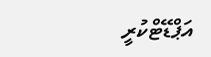އަޕްޑޭޓްކުރީ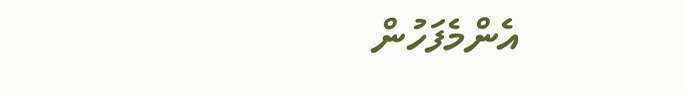އެންމެފަހުން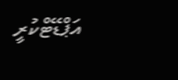އަޕްޑޭޓްކުރީ